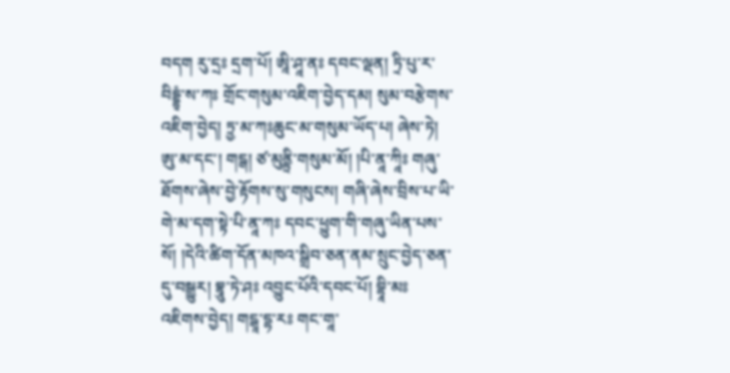བདག རུ་དྲཿ དྲག་པོ། ཨཱི་ཤཱ་ནཿ དབང་ལྡན། ཏྲི་པུ་ར་བིདྡྷྭཾ་ས་ཀཿ གྲོང་གསུམ་འཇིག་བྱེད་དམ། སུམ་བརྩེགས་འཇིག་བྱེད། ཏྲྱ་མ་ཀཿཆུང་མ་གསུམ་ཡོད་པ། ཞེས་ཏེ། ཨུ་མ་དང་། གངྒ། ཙ་མུནྟྲི་གསུམ་མོ། །པི་ནཱ་ཀཱིཿ གཞུ་ཐོགས་ཞེས་བྱེ་རྟོགས་སུ་གསུངས། གཞི་ཞེས་བྲིས་པ་ཡི་གེ་མ་དག་སྟེ་པི་ནཱ་ཀཿ དབང་ཕྱུག་གི་གཞུ་ཡིན་པས་སོ། །དེའི་ཚིག་དོན་མཁའ་སྒྲིབ་ཅན་ནམ་སྲུང་བྱེད་ཅན་དུ་བསྒྱུར། བྷཱུ་ཏེ་ཤཿ འབྱུང་པོའི་དབང་པོ། བྷཱི་མཿ འཇིགས་བྱེད། གངྒཱ་དྷ་རཿ གང་གཱ་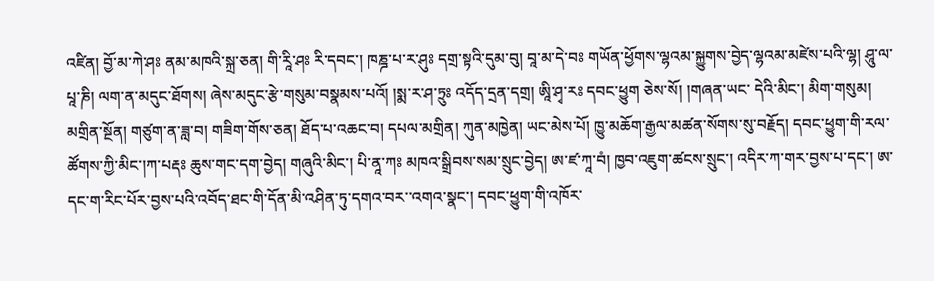འཛིན། བྱོ་མ་ཀེ་ཤཿ ནམ་མཁའི་སྐྲ་ཅན། གི་རཱི་ཤཿ རི་དབང་། ཁཎྜ་པ་ར་ཤུཿ དགྲ་སྟའི་དུམ་བུ། བཱ་མ་དེ་བཿ གཡོན་ཕྱོགས་ལྷའམ་སྐྱུགས་བྱེད་ལྷའམ་མཛེས་པའི་ལྷ། ཤཱུ་ལ་པཱ་ཎི། ལག་ན་མདུང་ཐོགས། ཞེས་མདུང་རྩེ་གསུམ་བསྣམས་པའོ། །སྨ་ར་ཤ་ཏྲུཿ འདོད་དྲན་དགྲ། ཨཱི་ཤྭ་རཿ དབང་ཕྱུག ཅེས་སོ། །གཞན་ཡང་ དེའི་མིང་། མིག་གསུམ། མགྲིན་སྔོན། གཙུག་ན་ཟླ་བ། གཟིག་གོས་ཅན། ཐོད་པ་འཆང་བ། དཔལ་མགྲིན། ཀུན་མཁྱེན། ཡང་མེས་པོ། ཁྱུ་མཆོག་རྒྱལ་མཚན་སོགས་སུ་བརྗོད། དབང་ཕྱུག་གི་རལ་ཚོགས་ཀྱི་མིང་།ཀ་པརྡཿ ཆུས་གང་དག་བྱེད། གཞུའི་མིང་། པི་ནཱ་ཀཿ མཁའ་སྒྲིབས་སམ་སྲུང་བྱེད། ཨ་ཛ་ཀཱ་བཾ། ཁྱབ་འཇུག་ཚངས་སྲུང་། འདིར་ཀ་གར་བྱས་པ་དང་། ཨ་དང་ག་རིང་པོར་བྱས་པའི་འབོད་ཐང་གི་དོན་མི་འཤིན་ཏུ་དགའ་བར་་འགའ་སྣང་། དབང་ཕྱུག་གི་འཁོར་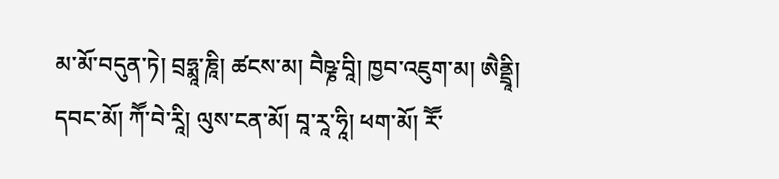མ་མོ་བདུན་ཏེ། བྲཧྨཱ་ཎཱི། ཚངས་མ། བཻཥྞ་བཱི། ཁྱབ་འཇུག་མ། ཨཻནྡྲཱི། དབང་མོ། ཀཽ་བེ་རཱི། ལུས་ངན་མོ། བཱ་རཱ་ཧཱི། ཕག་མོ། རཽ་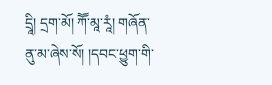དྲཱི། དྲག་མོ། ཀཽ་མཱ་རཱཾ། གཞོན་ནུ་མ་ཞེས་སོ། །དབང་ཕྱུག་གི་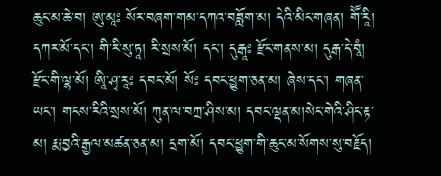ཆུང་མ་ཆེ་བ། ཨུ་མཱཿ སོར་བཞག་གམ་དཀའ་བཟློག་མ། དེའི་མིང་གཞན། གཽ་རཱི། དཀར་མོ་དང་། གི་རི་སུ་ཏཱ། རི་སྲས་མོ། དང་། དུརྒཱཿ རྫོང་གནས་མ། དུརྒ་དེ་བཱཾ། རྫོང་གི་ལྷ་མོ། ཨཱི་ཤྭ་རཱཿ དབང་མོ། སོཿ དབང་ཕྱུག་ཅན་མ། ཞེས་དང་། གཞན་ཡང་། གངས་རིའི་སྲས་མོ། ཀུན་ལ་བཀྲ་ཤིས་མ། དབང་ལྡན་མ།སེང་གེའི་ཤིང་རྟ་མ། རྨ་བྱའི་རྒྱལ་མཚན་ཅན་མ། དྲག་མོ། དབང་ཕྱུག་གི་ཆུང་མ་སོགས་སུ་བརྗོད།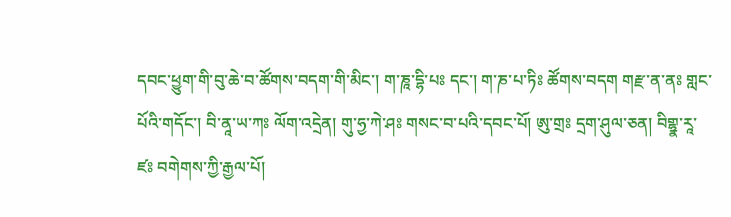དབང་ཕྱུག་གི་བུ་ཆེ་བ་ཚོགས་བདག་གི་མིང་། ག་ཎཱ་དྷི་པཿ དང་། ག་ཎ་པ་ཏིཿ ཚོགས་བདག གརྫ་ན་ནཿ གླང་པོའི་གདོང་། བི་ནཱ་ཡ་ཀཿ ལོག་འདྲེན། གུ་ཧྱ་ཀེ་ཤཿ གསང་བ་པའི་དབང་པོ། ཨུ་གྲཿ དྲག་ཤུལ་ཅན། བིགྷྣ་རཱ་ཛཿ བགེགས་ཀྱི་རྒྱལ་པོ།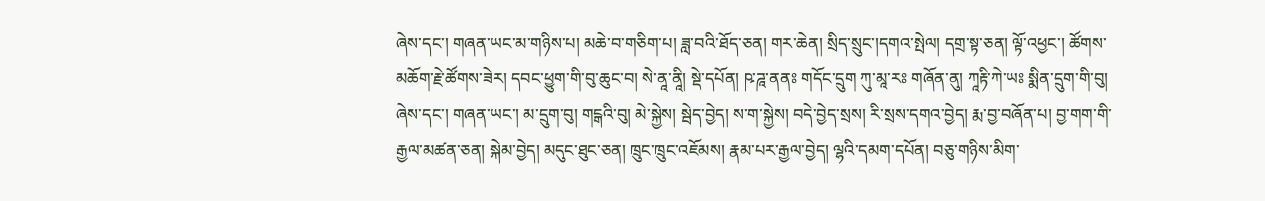ཞེས་དང་། གཞན་ཡང་མ་གཉིས་པ། མཆེ་བ་གཅིག་པ། ཟླ་བའི་ཐོད་ཅན། གར་ཆེན། སྲིད་སྲུང་།དགའ་སྤེལ། དགྲ་སྟ་ཅན། ལྟོ་འཕྱང་། ཚོགས་མཆོག་རྗེ་ཚོགས་ཟེར། དབང་ཕྱུག་གི་བུ་ཆུང་བ། སེ་ནཱ་ནཱི། སྡེ་དཔོན། ཥ་ཌཱ་ནནཿ གདོང་དྲུག ཀུ་མཱ་རཿ གཞོན་ནུ། ཀཱརྟི་ཀེ་ཡཿ སྨིན་དྲུག་གི་བུ། ཞེས་དང་། གཞན་ཡང་། མ་དྲུག་བུ། གངྒའི་བུ། མེ་སྐྱེས། སྦེད་བྱེད། ས་ག་སྐྱེས། བདེ་བྱེད་སྲས། རི་སྲས་དགའ་བྱེད། རྨ་བྱ་བཞོན་པ། བྱ་གག་གི་རྒྱལ་མཚན་ཅན། སྐེམ་བྱེད། མདུང་ཐུང་ཅན། ཁྲུང་ཁྲུང་འཇོམས། རྣམ་པར་རྒྱལ་བྱེད། ལྷའི་དམག་དཔོན། བཅུ་གཉིས་མིག་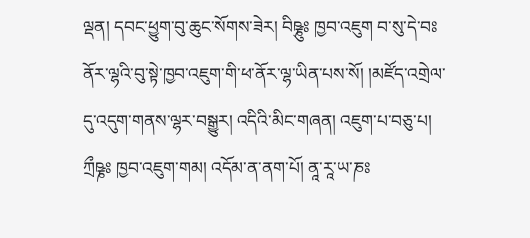ལྡན། དབང་ཕྱུག་བུ་ཆུང་སོགས་ཟེར། བིཥྞུཿ ཁྱབ་འཇུག བ་སུ་དེ་བཿ ནོར་ལྷའི་བུ་སྟེ་ཁྱབ་འཇུག་གི་ཕ་ནོར་ལྷ་ཡིན་པས་སོ། །མཛོད་འགྲེལ་དུ་འདུག་གནས་ལྷར་བསྒྱུར། འདིའི་མིང་གཞན། འཇུག་པ་བཅུ་པ། ཀྲྀཥྞཿ ཁྱབ་འཇུག་གམ། འདོམ་ན་ནག་པོ། ནཱ་རཱ་ཡ་ཎཿ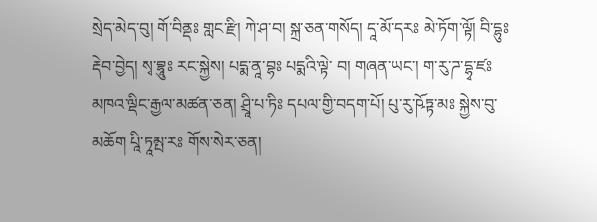སྲེད་མེད་བུ། གོ་བིནྡཿ གླང་རྫི། ཀེ་ཤ་བ། སྐྲ་ཅན་གསོད། དཱ་མོ་དརཿ མེ་ཏོག་ལྟོ། བི་དྷུཿ རྡེབ་བྱེད། སྭ་བྷཱུཿ རང་སྐྱེས། པདྨ་ནཱ་བྷཿ པདྨའི་ལྟེ་ བ། གཞན་ཡང་། ག་རུ་ཌ་དྷྭ་ཛཿ མཁའ་ལྡིང་རྒྱལ་མཚན་ཅན། ཤྲཱི་པ་ཏིཿ དཔལ་གྱི་བདག་པོ། པུ་རུ་ཥོཏྟ་མཿ སྐྱེས་བུ་མཆོག པཱི་ཏཱམྤ་རཿ གོས་སེར་ཅན།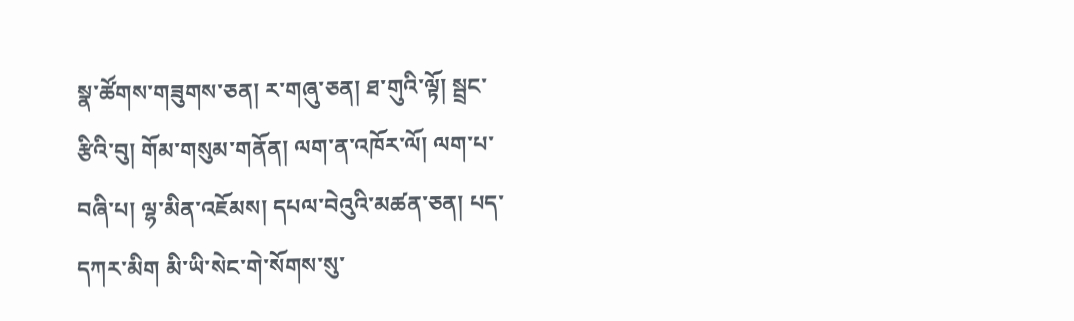སྣ་ཚོགས་གཟུགས་ཅན། ར་གཞུ་ཅན། ཐ་གུའི་ལྟོ། སྦྲང་རྩིའི་བུ། གོམ་གསུམ་གནོན། ལག་ན་འཁོར་ལོ། ལག་པ་བཞི་པ། ལྷ་མིན་འཇོམས། དཔལ་བེའུའི་མཚན་ཅན། པད་དཀར་མིག མི་ཡི་སེང་གེ་སོགས་སུ་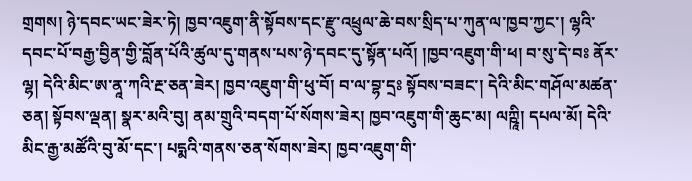གྲགས། ཉེ་དབང་ཡང་ཟེར་ཏེ། ཁྱབ་འཇུག་ནི་སྟོབས་དང་རྫུ་འཕྲུལ་ཆེ་བས་སྲིད་པ་ཀུན་ལ་ཁྱབ་ཀྱང་། ལྷའི་དབང་པོ་བརྒྱ་བྱིན་གྱི་བློན་པོའི་ཚུལ་དུ་གནས་པས་ཉེ་དབང་དུ་སྟོན་པའོ། །ཁྱབ་འཇུག་གི་ཕ། བ་སུ་དེ་བཿ ནོར་ལྷ། དེའི་མིང་ཨ་ནཱ་ཀའི་རྔ་ཅན་ཟེར། ཁྱབ་འཇུག་གི་ཕུ་བོ། བ་ལ་བྷ་དྲཿ སྟོབས་བཟང་། དེའི་མིང་གཤོལ་མཚན་ཅན། སྟོབས་ལྡན། སྣར་མའི་བུ། ནམ་གྲུའི་བདག་པོ་སོགས་ཟེར། ཁྱབ་འཇུག་གི་ཆུང་མ། ལཀྵཱི། དཔལ་མོ། དེའི་མིང་རྒྱ་མཚོའི་བུ་མོ་དང་། པདྨའི་གནས་ཅན་སོགས་ཟེར། ཁྱབ་འཇུག་གི་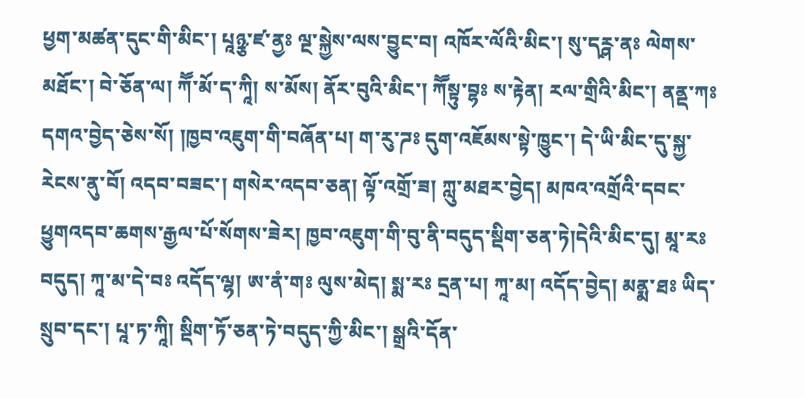ཕྱག་མཚན་དུང་གི་མིང་། པཱཉྩ་ཛ་ནྱཿ ལྔ་སྐྱེས་ལས་བྱུང་བ། འཁོར་ལོའི་མིང་། སུ་དཪྴ་ནཿ ལེགས་མཐོང་། བེ་ཅོན་ལ། ཀཽ་མོ་ད་ཀཱི། ས་མོས། ནོར་བུའི་མིང་། ཀཽསྟུ་བྷཿ ས་རྟེན། རལ་གྲིའི་མིང་། ནནྡ་ཀཿ དགའ་བྱེད་ཅེས་སོ། །ཁྱབ་འཇུག་གི་བཞོན་པ། ག་རུ་ཌཿ དུག་འཇོམས་སྟེ་ཁྱུང་། དེ་ཡི་མིང་དུ་སྐྱ་རེངས་ནུ་བོ། འདབ་བཟང་། གསེར་འདབ་ཅན། ལྟོ་འགྲོ་ཟ། ཀླུ་མཐར་བྱེད། མཁའ་འགྲོའི་དབང་ཕྱུགའདབ་ཆགས་རྒྱལ་པོ་སོགས་ཟེར། ཁྱབ་འཇུག་གི་བུ་ནི་བདུད་སྡིག་ཅན་ཏེ།དེའི་མིང་དུ། མཱ་རཿ བདུད། ཀཱ་མ་དེ་བཿ འདོད་ལྷ། ཨ་ནཾ་གཿ ལུས་མེད། སྨ་རཿ དྲན་པ། ཀཱ་མ། འདོད་བྱེད། མནྨ་ཐཿ ཡིད་སྲུབ་དང་། པཱ་ཏ་ཀཱི། སྡིག་ཏོ་ཅན་ཏེ་བདུད་ཀྱི་མིང་། སྒྲའི་དོན་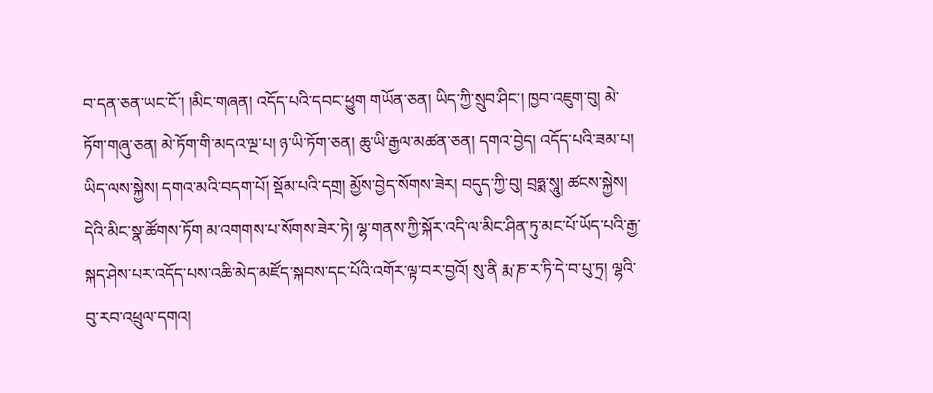བ་དན་ཅན་ཡང་ངོ་། །མིང་གཞན། འདོད་པའི་དབང་ཕྱུག གཡོན་ཅན། ཡིད་ཀྱི་སྲུབ་ཤིང་། ཁྱབ་འཇུག་བུ། མེ་ཏོག་གཞུ་ཅན། མེ་ཏོག་གི་མདའ་ལྔ་པ། ཉ་ཡི་ཏོག་ཅན། ཆུ་ཡི་རྒྱལ་མཚན་ཅན། དགའ་བྱེད། འདོད་པའི་ཟམ་པ། ཡིད་ལས་སྐྱེས། དགའ་མའི་བདག་པོ། སྡོམ་པའི་དགྲ། མྱོས་བྱེད་སོགས་ཟེར། བདུད་ཀྱི་བུ། བྲཧྨ་སཱུ། ཚངས་སྐྱེས། དེའི་མིང་སྣ་ཚོགས་ཏོག མ་འགགས་པ་སོགས་ཟེར་ཏེ། ལྷ་གནས་ཀྱི་སྐོར་འདི་ལ་མིང་ཤིན་ཏུ་མང་པོ་ཡོད་པའི་རྒྱ་སྐད་ཤེས་པར་འདོད་པས་འཆི་མེད་མཛོད་སྐབས་དང་པོའི་འགོར་ལྟ་བར་བྱའོ། སུ་ནི རྨ་ཎ་ར་ཏི་དེ་བ་པུ་ཏྲ། ལྷའི་བུ་རབ་འཕྲུལ་དགའ།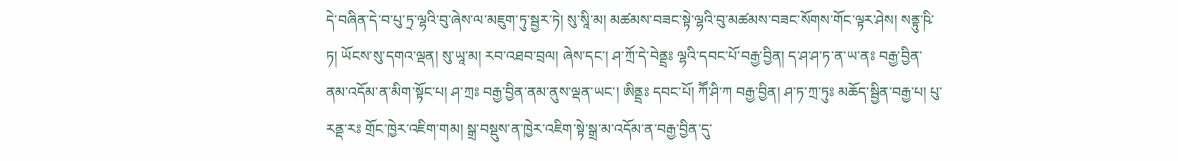དེ་བཞིན་དེ་བ་པུ་ཏྲ་ལྷའི་བུ་ཞེས་ལ་མཇུག་ཏུ་སྦྱར་ཏེ། སུ་སཱི་མ། མཚམས་བཟང་སྟེ་ལྷའི་བུ་མཚམས་བཟང་སོགས་གོང་ལྟར་ཤེས། སནྟུ་ཥི་ཏ། ཡོངས་སུ་དགའ་ལྡན། སུ་ཡཱ་མ། རབ་འཐབ་བྲལ། ཞེས་དང་། ཤ་ཀྲོ་དེ་བེནྡྲཿ ལྷའི་དབང་པོ་བརྒྱ་བྱིན། ད་ཤ་ཤ་ཏ་ན་ཡ་ནཿ བརྒྱ་བྱིན་ནམ་འདོམ་ན་མིག་སྟོང་པ། ཤ་ཀྲཿ བརྒྱ་བྱིན་ནམ་ནུས་ལྡན་ཡང་། ཨིནྡྲཿ དབང་པོ། ཀཽ་ཤི་ཀ བརྒྱ་བྱིན། ཤ་ཏ་ཀྲ་ཏུཿ མཆོད་སྦྱིན་བརྒྱ་པ། པུ་རནྡ་རཿ གྲོང་ཁྱེར་འཇིག་གམ། སྒྲ་བསྡུས་ན་ཁྱེར་འཇིག་སྟེ་སྒྲ་མ་འདོམ་ན་བརྒྱ་བྱིན་དུ་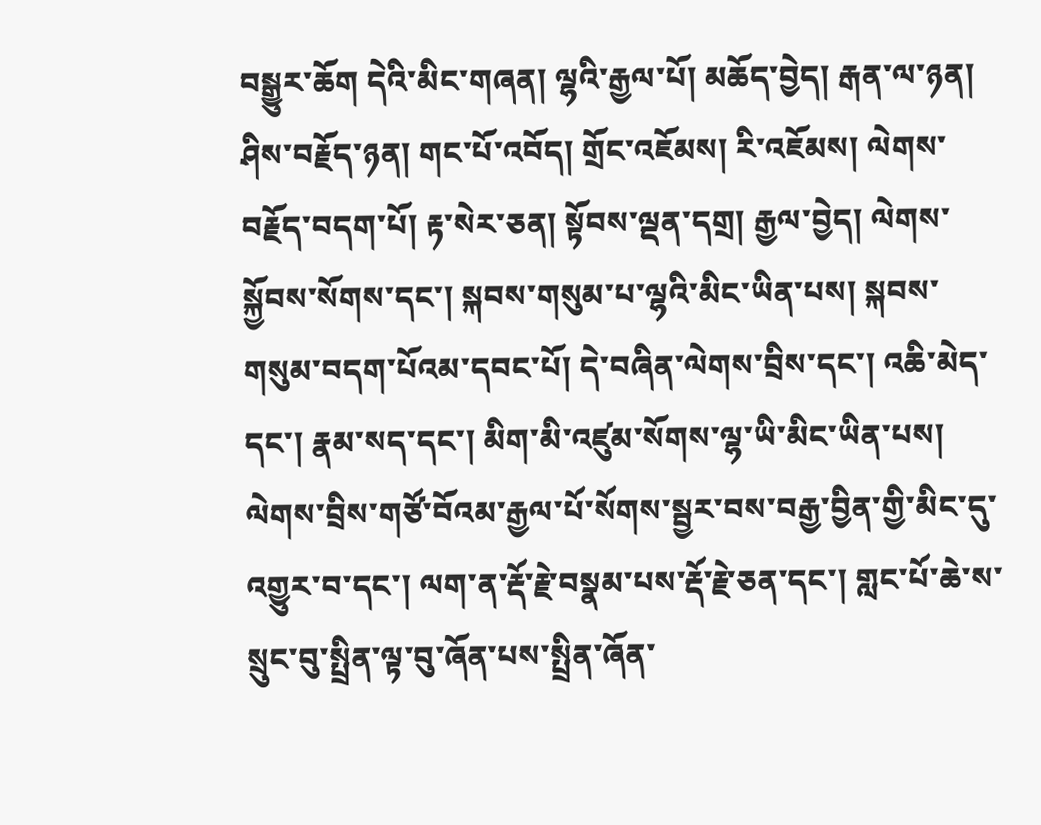བསྒྱུར་ཆོག དེའི་མིང་གཞན། ལྷའི་རྒྱལ་པོ། མཆོད་བྱེད། རྒན་ལ་ཉན། ཤིས་བརྗོད་ཉན། གང་པོ་འབོད། གྲོང་འཇོམས། རི་འཇོམས། ལེགས་བརྗོད་བདག་པོ། རྟ་སེར་ཅན། སྟོབས་ལྡན་དགྲ། རྒྱལ་བྱེད། ལེགས་སྐྱོབས་སོགས་དང་། སྐབས་གསུམ་པ་ལྷའི་མིང་ཡིན་པས། སྐབས་གསུམ་བདག་པོའམ་དབང་པོ། དེ་བཞིན་ལེགས་བྲིས་དང་། འཆི་མེད་དང་། རྣམ་སད་དང་། མིག་མི་འཛུམ་སོགས་ལྷ་ཡི་མིང་ཡིན་པས། ལེགས་བྲིས་གཙོ་བོའམ་རྒྱལ་པོ་སོགས་སྦྱར་བས་བརྒྱ་བྱིན་གྱི་མིང་དུ་འགྱུར་བ་དང་། ལག་ན་རྡོ་རྗེ་བསྣམ་པས་རྡོ་རྗེ་ཅན་དང་། གླང་པོ་ཆེ་ས་སྲུང་བུ་སྤྲིན་ལྟ་བུ་ཞོན་པས་སྤྲིན་ཞོན་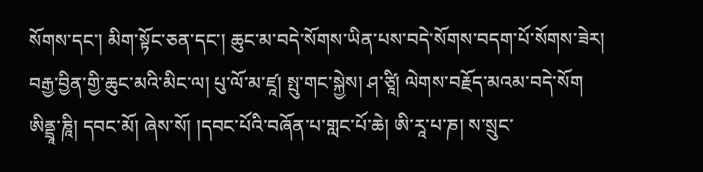སོགས་དང་། མིག་སྟོང་ཅན་དང་། ཆུང་མ་བདེ་སོགས་ཡིན་པས་བདེ་སོགས་བདག་པོ་སོགས་ཟེར། བརྒྱ་བྱིན་གྱི་ཆུང་མའི་མིང་ལ། པུ་ལོ་མ་ཛཱ། སྤུ་གང་སྐྱེས། ཤ་ཙཱི། ལེགས་བརྗོད་མའམ་བདེ་སོག ཨིནྡྲཱ་ཎཱི། དབང་མོ། ཞེས་སོ། །དབང་པོའི་བཞོན་པ་གླང་པོ་ཆེ། ཨི་རཱ་པ་ཎ། ས་སྲུང་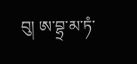བུ། ཨ་བྷྲ་མ་ཏཾ་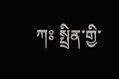ཀཿ སྤྲིན་གྱི་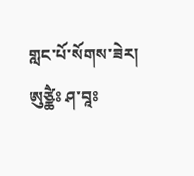གླང་པོ་སོགས་ཟེར། ཨུཙྪཻཿ ཤ་བཱཿ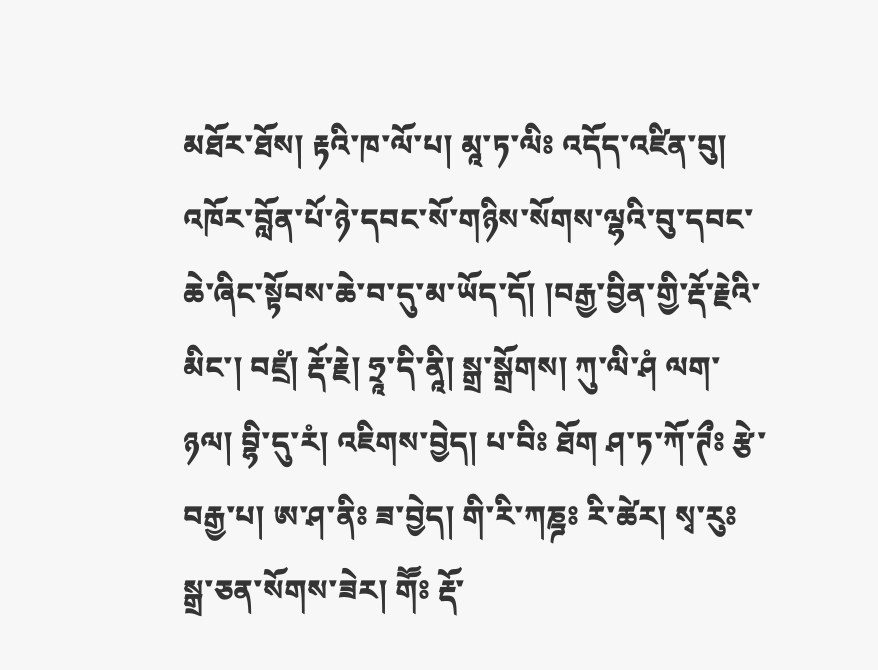མཐོར་ཐོས། རྟའི་ཁ་ལོ་པ། མཱ་ཏ་ལིཿ འདོད་འཛིན་བུ། འཁོར་བློན་པོ་ཉེ་དབང་སོ་གཉིས་སོགས་ལྷའི་བུ་དབང་ཆེ་ཞིང་སྟོབས་ཆེ་བ་དུ་མ་ཡོད་དོ། །བརྒྱ་བྱིན་གྱི་རྡོ་རྗེའི་མིང་། བཛྲཾ། རྡོ་རྗེ། ཧྲཱ་དི་ནཱི། སྒྲ་སྒྲོགས། ཀུ་ལི་ཤཾ ལག་ཉལ། བྷི་དུ་རཾ། འཇིགས་བྱེད། པ་བིཿ ཐོག ཤ་ཏ་ཀོ་ཊྀཿ རྩེ་བརྒྱ་པ། ཨ་ཤ་ནིཿ ཟ་བྱེད། གི་རི་ཀཎྜཿ རི་ཚེར། སྭ་རུཿ སྒྲ་ཅན་སོགས་ཟེར། གཽཿ རྡོ་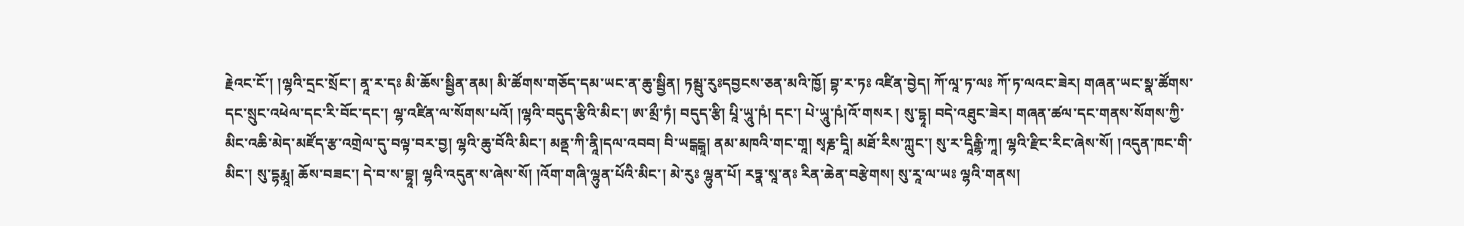རྗེའང་ངོ་། །ལྷའི་དྲང་སྲོང་། ནཱ་ར་དཿ མི་ཆོས་སྦྱིན་ནམ། མི་ཚོགས་གཅོད་དམ་ཡང་ན་ཆུ་སྦྱིན། ཏམྦུ་རུཿདབྱངས་ཅན་མའི་ཁྱོ། བྷ་ར་ཏཿ འཛིན་བྱེད། ཀོ་ལཱ་ཏ་ལཿ ཀོ་ཏ་ལའང་ཟེར། གཞན་ཡང་སྣ་ཚོགས་དང་སྲུང་འཕེལ་དང་རི་བོང་དང་། ལྷ་འཛིན་ལ་སོགས་པའོ། །ལྷའི་བདུད་རྩིའི་མིང་། ཨ་མྲྀ་ཏཾ། བདུད་རྩི། པཱི་ཡཱུ་ཥཾ། དང་། པེ་ཡཱུ་ཥཾ།འོ་གསར ། སུ་དྷཱ། བདེ་འཐུང་ཟེར། གཞན་ཚལ་དང་གནས་སོགས་ཀྱི་མིང་འཆི་མེད་མཛོད་རྩ་འགྲེལ་དུ་བལྟ་བར་བྱ། ལྷའི་ཆུ་བོའི་མིང་། མནྡ་ཀི་ནཱི།དལ་འབབ། བི་ཡངྒངྒཱ། ནམ་མཁའི་གང་གཱ། སྭརྞ་དཱི། མཐོ་རིས་ཀླུང་། སུ་ར་དཱིརྒྷི་ཀཱ། ལྷའི་རྫིང་རིང་ཞེས་སོ། །འདུན་ཁང་གི་མིང་། སུ་དྷརྨཱ། ཆོས་བཟང་། དེ་བ་ས་བྷཱ། ལྷའི་འདུན་ས་ཞེས་སོ། །འོག་གཞི་ལྷུན་པོའི་མིང་། མེ་རུཿ ལྷུན་པོ། རཏྣ་སཱ་ནཿ རིན་ཆེན་བརྩེགས། སུ་རཱ་ལ་ཡཿ ལྷའི་གནས།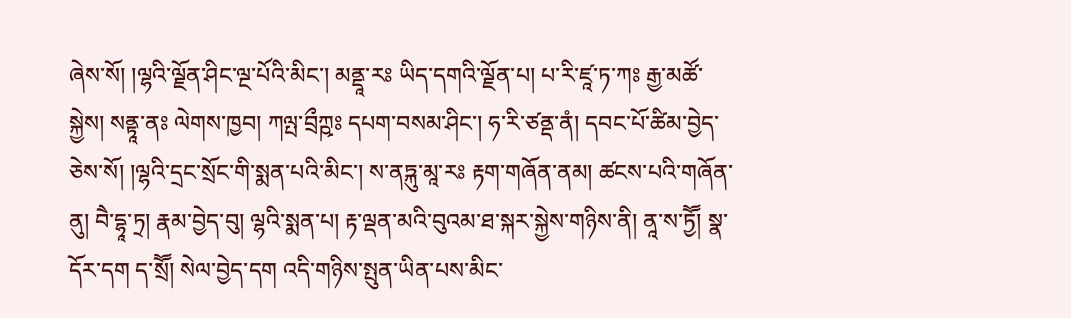ཞེས་སོ། །ལྷའི་ལྗོན་ཤིང་ལྔ་པོའི་མིང་། མནྡཱ་རཿ ཡིད་དགའི་ལྗོན་པ། པ་རི་ཛཱ་ཏ་ཀཿ རྒྱ་མཚོ་སྐྱེས། སནྟཱ་ནཿ ལེགས་ཁྱབ། ཀལྤ་བྲྀཀྵཿ དཔག་བསམ་ཤིང་། ཧ་རི་ཙནྡ་ནཾ། དབང་པོ་ཚིམ་བྱེད་ཅེས་སོ། །ལྷའི་དྲང་སྲོང་གི་སྨན་པའི་མིང་། ས་ནཏྐུ་མཱ་རཿ རྟག་གཞོན་ནམ། ཚངས་པའི་གཞོན་ནུ། བཻ་དྷཱ་ཏྲ། རྣམ་བྱེད་བུ། ལྷའི་སྨན་པ། རྟ་ལྡན་མའི་བུའམ་ཐ་སྐར་སྐྱེས་གཉིས་ནི། ནཱ་ས་ཏྱཽ། སྣ་དོར་དག ད་སྲཽ། སེལ་བྱེད་དག འདི་གཉིས་སྤུན་ཡིན་པས་མིང་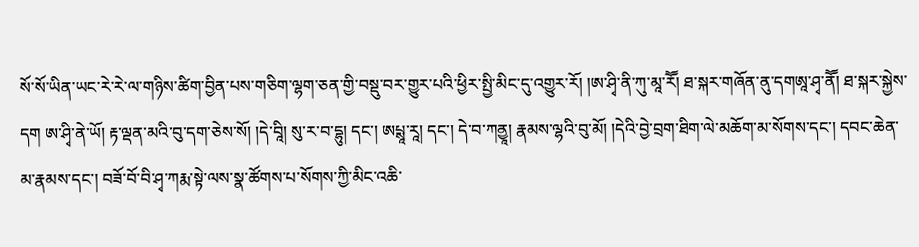སོ་སོ་ཡིན་ཡང་རེ་རེ་ལ་གཉིས་ཚིག་བྱིན་པས་གཅིག་ལྷག་ཅན་གྱི་བསྡུ་བར་གྱུར་པའི་ཕྱིར་སྤྱི་མིང་དུ་འགྱུར་རོ། །ཨ་ཤྭི་ནི་ཀུ་མཱ་རཽ། ཐ་སྐར་གཞོན་ནུ་དགཨཱ་ཤྭ་ནཽ། ཐ་སྐར་སྐྱེས་དག ཨ་ཤྭི་ནེ་ཡོ། རྟ་ལྡན་མའི་བུ་དག་ཅེས་སོ། །དེ་བཱི། སུ་ར་བ་དྷུ། དང་། ཨཔྶཱ་རཱ། དང་། དེ་བ་ཀནྱཱ། རྣམས་ལྷའི་བུ་མོ། །དེའི་བྱེ་བྲག་ཐིག་ལེ་མཆོག་མ་སོགས་དང་། དབང་ཆེན་མ་རྣམས་དང་། བཟོ་བོ་བི་ཤྭ་ཀརྨ་སྟེ་ལས་སྣ་ཚོགས་པ་སོགས་ཀྱི་མིང་འཆི་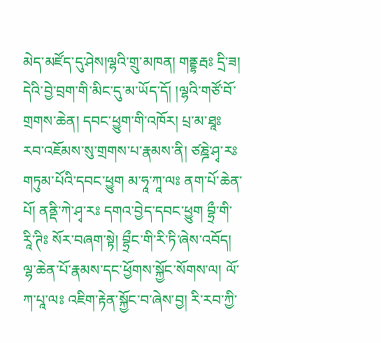མེད་མཛོད་དུ་ཤེས།ལྷའི་གྲུ་མཁན། གནྡྷརྦཿ དྲི་ཟ། དེའི་བྱེ་བྲག་གི་མིང་དུ་མ་ཡོད་དོ། །ལྷའི་གཙོ་བོ་གྲགས་ཆེན། དབང་ཕྱུག་གི་འཁོར། པྲ་མ་ཐཱཿ རབ་འཇོམས་སུ་གྲགས་པ་རྣམས་ནི། ཙཎྜེ་ཤྭ་རཿ གཏུམ་པོའི་དབང་ཕྱུག མ་ཧཱ་ཀཱ་ལཿ ནག་པོ་ཆེན་པོ། ནནྡི་ཀེ་ཤྭ་རཿ དགའ་བྱེད་དབང་ཕྱུག བྷྲྀ་གི་རཱི་ཊིཿ སོར་བཞག་སྟེ། བྷྲྀང་གི་རི་ཏི་ཞེས་འབོད། ལྷ་ཆེན་པོ་རྣམས་དང་ཕྱོགས་སྐྱོང་སོགས་ལ། ལོ་ཀ་པཱ་ལཿ འཇིག་རྟེན་སྐྱོང་བ་ཞེས་བྱ། རི་རབ་ཀྱི་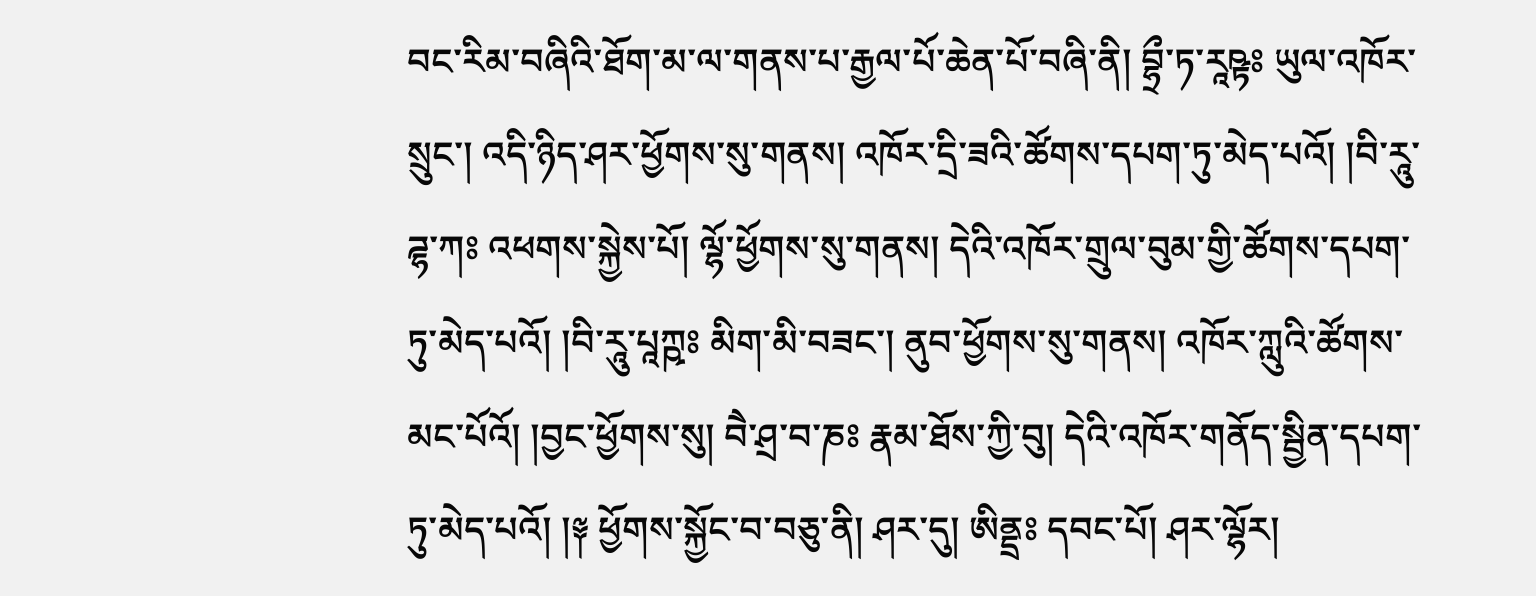བང་རིམ་བཞིའི་ཐོག་མ་ལ་གནས་པ་རྒྱལ་པོ་ཆེན་པོ་བཞི་ནི། བྷྲྀ་ཏ་རཱཥྟཿ ཡུལ་འཁོར་སྲུང་། འདི་ཉིད་ཤར་ཕྱོགས་སུ་གནས། འཁོར་དྲི་ཟའི་ཚོགས་དཔག་ཏུ་མེད་པའོ། །བི་རཱུ་ཌྷ་ཀཿ འཕགས་སྐྱེས་པོ། ལྷོ་ཕྱོགས་སུ་གནས། དེའི་འཁོར་གྲུལ་བུམ་གྱི་ཚོགས་དཔག་ཏུ་མེད་པའོ། །བི་རཱུ་པཱཀྵཿ མིག་མི་བཟང་། ནུབ་ཕྱོགས་སུ་གནས། འཁོར་ཀླུའི་ཚོགས་མང་པོའོ། །བྱང་ཕྱོགས་སུ། བཻ་ཤྲ་བ་ཎཿ རྣམ་ཐོས་ཀྱི་བུ། དེའི་འཁོར་གནོད་སྦྱིན་དཔག་ཏུ་མེད་པའོ། །༈ ཕྱོགས་སྐྱོང་བ་བཅུ་ནི། ཤར་དུ། ཨིནྡྲཿ དབང་པོ། ཤར་ལྷོར།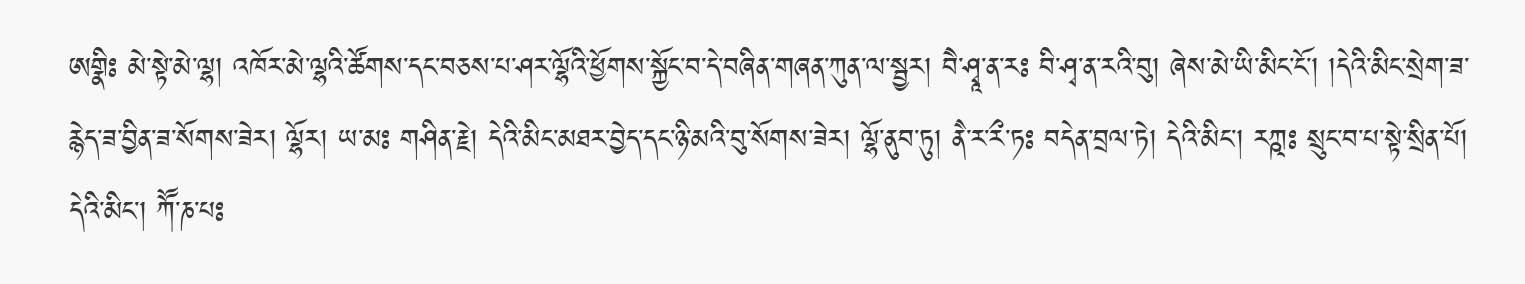ཨགྣིཿ མེ་སྟེ་མེ་ལྷ། འཁོར་མེ་ལྷའི་ཚོགས་དང་བཅས་པ་ཤར་ལྷོའི་ཕྱོགས་སྐྱོང་བ་དེ་བཞིན་གཞན་ཀུན་ལ་སྦྱར། བཻ་ཤྭཱ་ན་རཿ བི་ཤྭ་ན་རའི་བུ། ཞེས་མེ་ཡི་མིང་ངོ་། །དེའི་མིང་སྲེག་ཟ་རྙེད་ཟ་བྱིན་ཟ་སོགས་ཟེར། ལྷོར། ཡ་མཿ གཤིན་རྗེ། དེའི་མིང་མཐར་བྱེད་དང་ཉི་མའི་བུ་སོགས་ཟེར། ལྷོ་ནུབ་ཏུ། ནཻ་ར་རྀ་ཏཿ བདེན་བྲལ་ཏེ། དེའི་མིང་། རཀྵཿ སྲུང་བ་པ་སྟེ་སྲིན་པོ། དེའི་མིང་། ཀཽ་ཎ་པཿ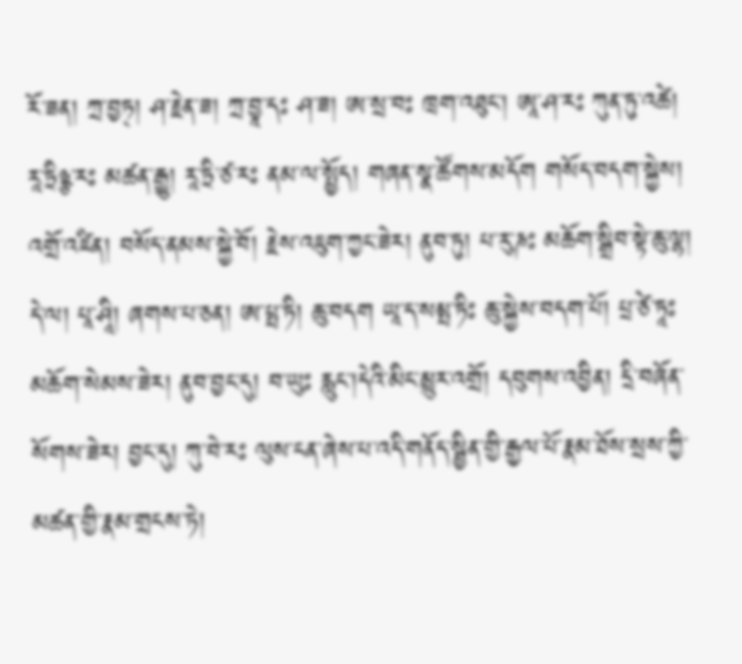རོ་ཟན། ཀྲ་བྱཏ྄། ཤ་རྗེན་ཟ། ཀྲ་བྱཱ་དཿ ཤ་ཟ། ཨ་སྲ་བཿ ཁྲག་འཐུང་། ཨཱ་ཤ་རཿ ཀུན་ཏུ་འཚེ། རཱ་ཏྲིཉྩ་རཿ མཚན་རྒྱུ། རཱ་ཏྲི་ཙ་རཿ ནམ་ལ་སྤྱོད། གཞན་སྣ་ཚོགས་མདོག གསོད་བདག་སྐྱེས། འགྲོ་འཛིན། བསོད་ནམས་སྐྱེ་བོ། རྗེས་འཇུག་ཀྱང་ཟེར། ནུབ་ཏུ། པ་རུ་ཎཿ མཆོག་སྒྲིབ་སྟེ་ཆུ་ལྷ། དེ་ལ། པཱ་ཤཱི། ཞགས་པ་ཅན། ཨ་པྤ་ཏི། ཆུ་བདག ཡཱ་ད་སམྤ་ཏིཿ ཆུ་སྐྱེས་བདག་པོ། པྲ་ཙེ་ཏཱཿ མཆོག་སེམས་ཟེར། ནུབ་བྱང་དུ། བ་ཡུཿ རླུང་།དེའི་མིང་མྱུར་འགྲོ། དབུགས་འབྱིན། དྲི་བཞོན་སོགས་ཟེར། བྱང་དུ། ཀུ་བེ་རཿ ལུས་ངན་ཞེས་པ་འདི་གནོད་སྦྱིན་གྱི་རྒྱལ་པོ་རྣམ་ཐོས་སྲས་ཀྱི་མཚན་གྱི་རྣམ་གྲངས་ཏེ།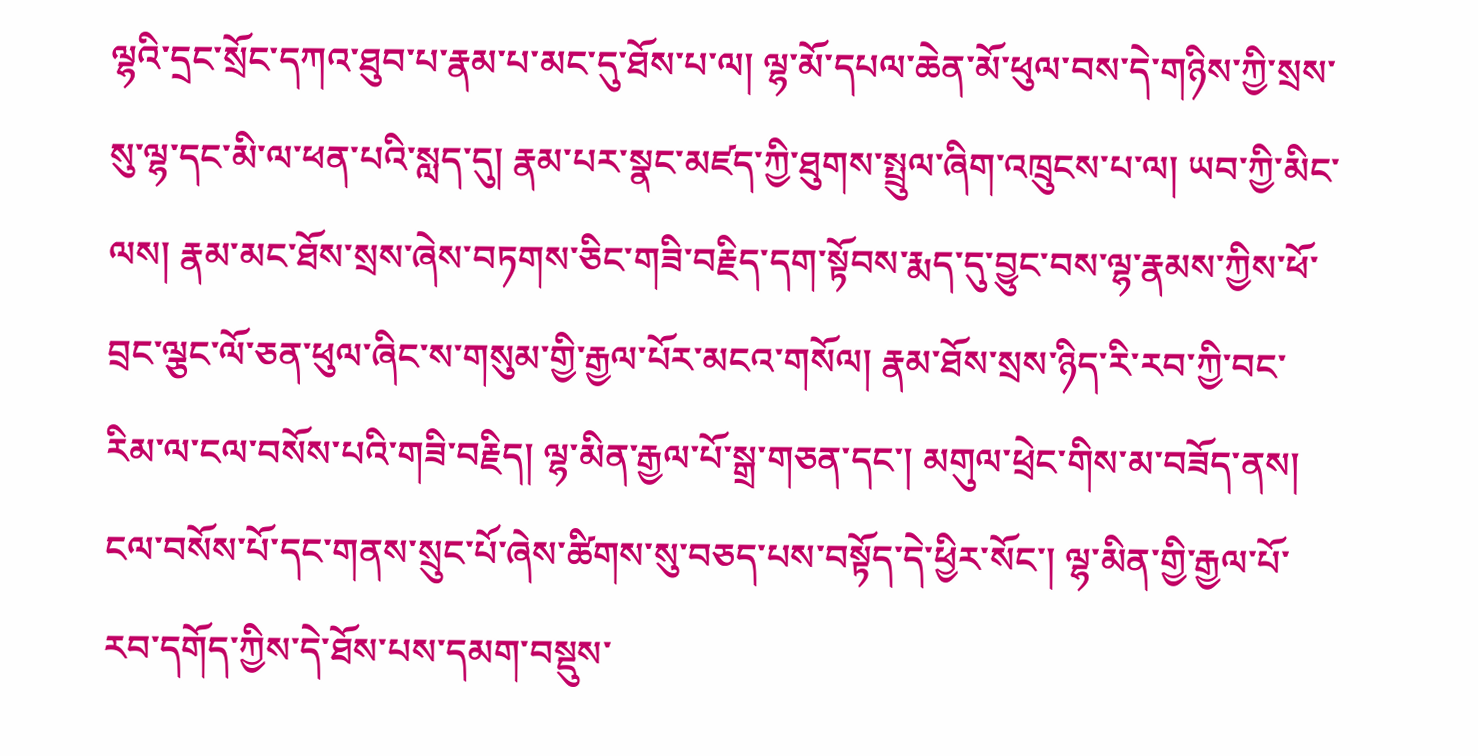ལྷའི་དྲང་སྲོང་དཀའ་ཐུབ་པ་རྣམ་པ་མང་དུ་ཐོས་པ་ལ། ལྷ་མོ་དཔལ་ཆེན་མོ་ཕུལ་བས་དེ་གཉིས་ཀྱི་སྲས་སུ་ལྷ་དང་མི་ལ་ཕན་པའི་སླད་དུ། རྣམ་པར་སྣང་མཛད་ཀྱི་ཐུགས་སྤྲུལ་ཞིག་འཁྲུངས་པ་ལ། ཡབ་ཀྱི་མིང་ལས། རྣམ་མང་ཐོས་སྲས་ཞེས་བཏགས་ཅིང་གཟི་བརྗིད་དག་སྟོབས་རྨད་དུ་བྱུང་བས་ལྷ་རྣམས་ཀྱིས་ཕོ་བྲང་ལྕང་ལོ་ཅན་ཕུལ་ཞིང་ས་གསུམ་གྱི་རྒྱལ་པོར་མངའ་གསོལ། རྣམ་ཐོས་སྲས་ཉིད་རི་རབ་ཀྱི་བང་རིམ་ལ་ངལ་བསོས་པའི་གཟི་བརྗིད། ལྷ་མིན་རྒྱལ་པོ་སྒྲ་གཅན་དང་། མགུལ་ཕྲེང་གིས་མ་བཟོད་ནས། ངལ་བསོས་པོ་དང་གནས་སྲུང་པོ་ཞེས་ཚིགས་སུ་བཅད་པས་བསྟོད་དེ་ཕྱིར་སོང་། ལྷ་མིན་གྱི་རྒྱལ་པོ་རབ་དགོད་ཀྱིས་དེ་ཐོས་པས་དམག་བསྡུས་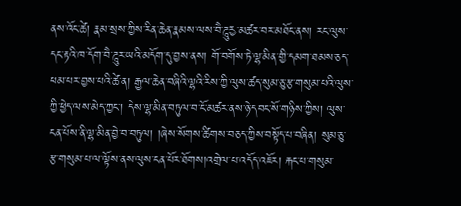ནས་འོང་ཚེ། རྣམ་སྲས་ཀྱིས་རིན་ཆེན་རྣམས་ལས་བཻ་ཌཱུརྱ་མཚར་བར་མཐོང་ནས། རང་ལུས་དང་རྟའི་ཁ་དོག་བཻ་ཌཱུར་ཡའི་མདོག་དུ་བྱས་ནས། གོ་བགོས་ཏེ་ལྷ་མིན་གྱི་དམག་ཐམས་ཅད་ཕམ་པར་བྱས་པའི་ཚེ་ན། རྒྱལ་ཆེན་བཞིའི་ལྷའི་རིས་ཀྱི་ལུས་ཚད་སུམ་ཅུ་རྩ་གསུམ་པའི་ལུས་ཀྱི་ཕྱེད་ལས་མེད་ཀྱང་། དེས་ལྷ་མིན་བཏུལ་བ་ངོ་མཚར་ནས་ཉེ་དབང་སོ་གཉིས་ཀྱིས། ལུས་ངན་པོས་ནི་ལྷ་མིན་བྱེ་བ་བཏུལ། །ཞེས་སོགས་ཚིགས་བཅད་ཀྱིས་བསྟོད་པ་བཞིན། སུམ་ཅུ་རྩ་གསུམ་པ་ལ་ལྟོས་ནས་ལུས་ངན་པོར་ཐོགས།འགྲེལ་པ་འདོད་འཇོར། རྐང་པ་གསུམ་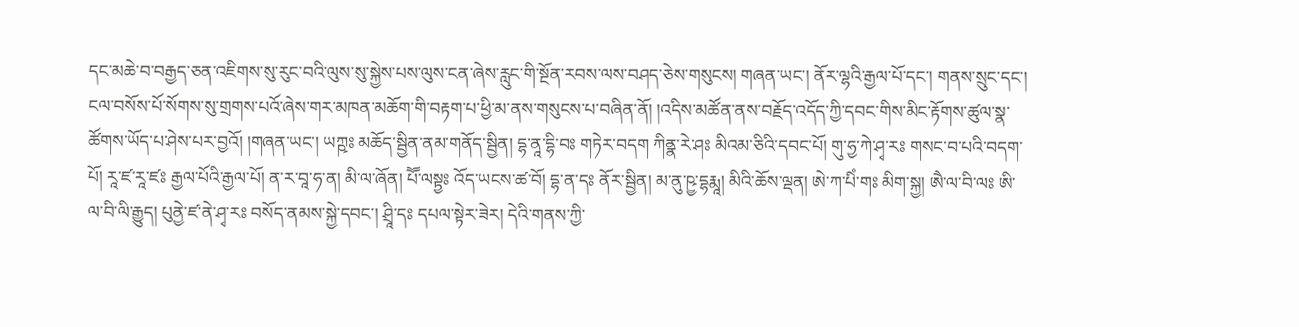དང་མཆེ་བ་བརྒྱད་ཅན་འཇིགས་སུ་རུང་བའི་ལུས་སུ་སྐྱེས་པས་ལུས་ངན་ཞེས་རླུང་གི་སྔོན་རབས་ལས་བཤད་ཅེས་གསུངས། གཞན་ཡང་། ནོར་ལྷའི་རྒྱལ་པོ་དང་། གནས་སྲུང་དང་། ངལ་བསོས་པོ་སོགས་སུ་གྲགས་པའོ་ཞེས་གར་མཁན་མཆོག་གི་བརྟག་པ་ཕྱི་མ་ནས་གསུངས་པ་བཞིན་ནོ། །འདིས་མཚོན་ནས་བརྗོད་འདོད་ཀྱི་དབང་གིས་མིང་རྟོགས་ཚུལ་སྣ་ཚོགས་ཡོད་པ་ཤེས་པར་བྱའོ། །གཞན་ཡང་། ཡཀྵཿ མཆོད་སྦྱིན་ནམ་གནོད་སྦྱིན། དྷ་ནཱ་དྷི་བཿ གཏེར་བདག ཀིནྣ་རེ་ཤཿ མིའམ་ཅིའི་དབང་པོ། གུ་ཧྱ་ཀེ་ཤྭ་རཿ གསང་བ་པའི་བདག་པོ། རཱ་ཛ་རཱ་ཛཿ རྒྱལ་པོའི་རྒྱལ་པོ། ན་ར་བཱ་ཧ་ན། མི་ལ་ཞོན། པཽ་ལསྟྱཿ འོད་ཡངས་ཚ་བོ། དྷ་ན་དཿ ནོར་སྦྱིན། མ་ནུ་ཥྱ་དྷརྨཱ། མིའི་ཆོས་ལྡན། ཨེ་ཀ་པིཾ་གཿ མིག་སྐྱ། ཨཻ་ལ་བི་ལཿ ཨི་ལ་བི་ལི་རྒྱུད། པུནྱེ་ཛ་ནེ་ཤྭ་རཿ བསོད་ནམས་སྐྱེ་དབང་། ཤྲཱི་དཿ དཔལ་སྟེར་ཟེར། དེའི་གནས་ཀྱི་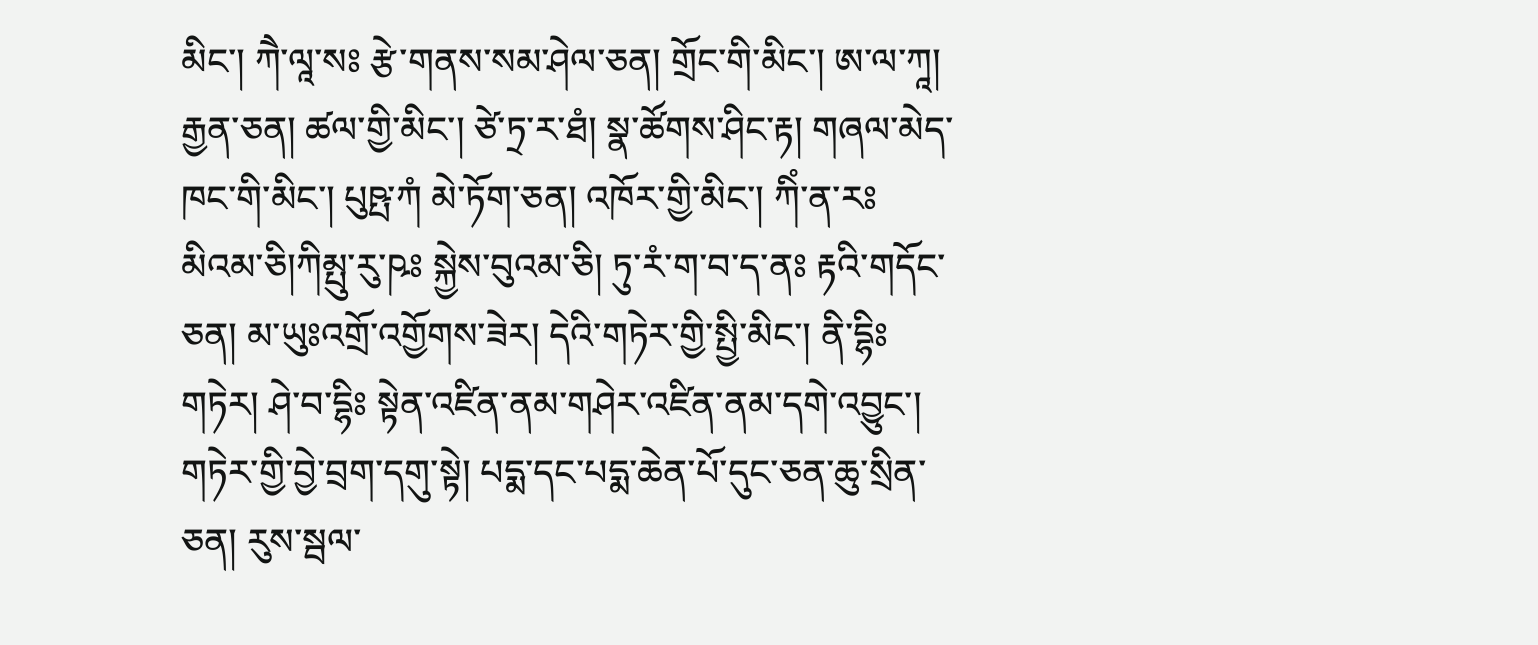མིང་། ཀཻ་ལཱ་སཿ རྩེ་གནས་སམ་ཤེལ་ཅན། གྲོང་གི་མིང་། ཨ་ལ་ཀཱ། རྒྱན་ཅན། ཚལ་གྱི་མིང་། ཙེ་ཏྲ་ར་ཐཾ། སྣ་ཚོགས་ཤིང་རྟ། གཞལ་མེད་ཁང་གི་མིང་། པུཥྤ་ཀཾ མེ་ཏོག་ཅན། འཁོར་གྱི་མིང་། ཀིཾ་ན་རཿ མིའམ་ཅི།ཀིམྤུ་རུ་ཥཿ སྐྱེས་བུའམ་ཅི། ཏུ་རཾ་ག་བ་ད་ནཿ རྟའི་གདོང་ཅན། མ་ཡུཿའགྲོ་འགྱོགས་ཟེར། དེའི་གཏེར་གྱི་སྤྱི་མིང་། ནི་དྷིཿ གཏེར། ཤེ་བ་དྷིཿ སྟེན་འཛིན་ནམ་གཤེར་འཛིན་ནམ་དགེ་འབྱུང་། གཏེར་གྱི་བྱེ་བྲག་དགུ་སྟེ། པདྨ་དང་པདྨ་ཆེན་པོ་དུང་ཅན་ཆུ་སྲིན་ཅན། རུས་སྦལ་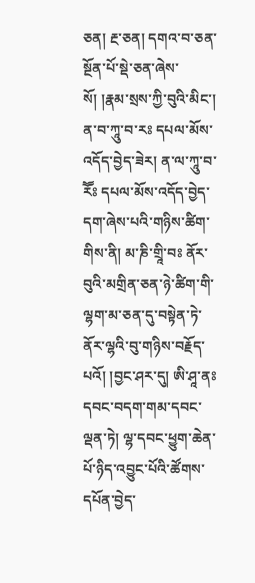ཅན། རྔ་ཅན། དགའ་བ་ཅན་སྔོན་པོ་སྡེ་ཅན་ཞེས་སོ། །རྣམ་སྲས་ཀྱི་བུའི་མིང་། ན་བ་ཀཱུ་བ་རཿ དཔལ་མོས་འདོད་བྱེད་ཟེར། ན་ལ་ཀཱུ་བ་རཽཿ དཔལ་མོས་འདོད་བྱེད་དག་ཞེས་པའི་གཉིས་ཚིག་གིས་ནི། མ་ཎི་གྲཱི་བཿ ནོར་བུའི་མགྲིན་ཅན་ཉེ་ཚིག་གི་ལྷག་མ་ཅན་དུ་བསྟེན་ཏེ་ནོར་ལྷའི་བུ་གཉིས་བརྗོད་པའོ། །བྱང་ཤར་དུ། ཨི་ཤཱ་ནཿ དབང་བདག་གམ་དབང་ལྡན་ཏེ། ལྷ་དབང་ཕྱུག་ཆེན་པོ་ཉིད་འབྱུང་པོའི་ཚོགས་དཔོན་བྱེད་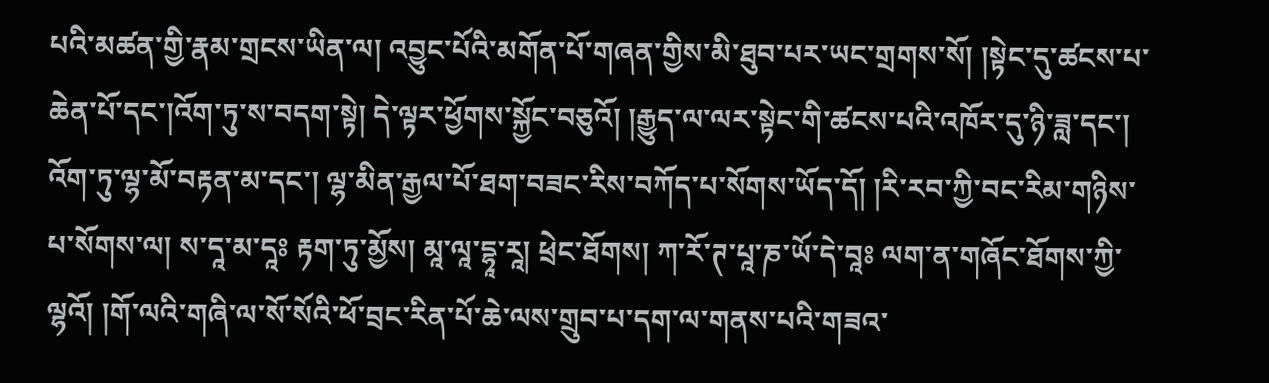པའི་མཚན་གྱི་རྣམ་གྲངས་ཡིན་ལ། འབྱུང་པོའི་མགོན་པོ་གཞན་གྱིས་མི་ཐུབ་པར་ཡང་གྲགས་སོ། །སྟེང་དུ་ཚངས་པ་ཆེན་པོ་དང་།འོག་ཏུ་ས་བདག་སྟེ། དེ་ལྟར་ཕྱོགས་སྐྱོང་བཅུའོ། །རྒྱུད་ལ་ལར་སྟེང་གི་ཚངས་པའི་འཁོར་དུ་ཉི་ཟླ་དང་། འོག་ཏུ་ལྷ་མོ་བརྟན་མ་དང་། ལྷ་མིན་རྒྱལ་པོ་ཐག་བཟང་རིས་བཀོད་པ་སོགས་ཡོད་དོ། །རི་རབ་ཀྱི་བང་རིམ་གཉིས་པ་སོགས་ལ། ས་དཱ་མ་དཱཿ རྟག་ཏུ་མྱོས། མཱ་ལཱ་དྷཱ་རཱ། ཕྲེང་ཐོགས། ཀ་རོ་ཊ་པཱ་ཎ་ཡོ་དེ་བཱཿ ལག་ན་གཞོང་ཐོགས་ཀྱི་ལྷའོ། །གོ་ལའི་གཞི་ལ་སོ་སོའི་ཕོ་བྲང་རིན་པོ་ཆེ་ལས་གྲུབ་པ་དག་ལ་གནས་པའི་གཟའ་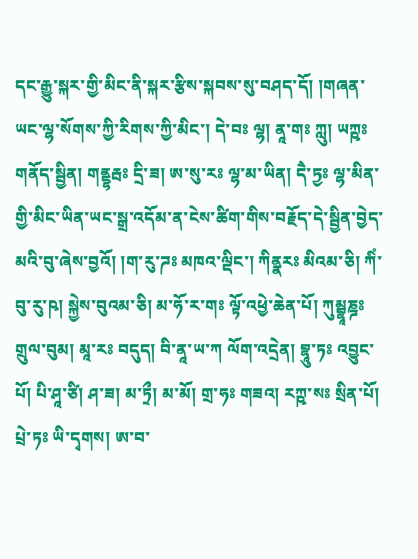དང་རྒྱུ་སྐར་གྱི་མིང་ནི་སྐར་རྩིས་སྐབས་སུ་བཤད་དོ། །གཞན་ཡང་ལྷ་སོགས་ཀྱི་རིགས་ཀྱི་མིང་། དེ་བཿ ལྷ། ནཱ་གཿ ཀླུ། ཡཀྵཿ གནོད་སྦྱིན། གནྡྷརྦཿ དྲི་ཟ། ཨ་སུ་རཿ ལྷ་མ་ཡིན། དཻ་ཏྱཿ ལྷ་མིན་གྱི་མིང་ཡིན་ཡང་སྒྲ་འདོམ་ན་ངེས་ཚིག་གིས་བརྗོད་དེ་སྦྱིན་བྱེད་མའི་བུ་ཞེས་བྱའོ། །ག་རུ་ཌཿ མཁའ་ལྡིང་། ཀིནྣརཿ མིའམ་ཅི། ཀིཾ་བུ་རུ་ཥ། སྐྱེས་བུའམ་ཅི། མ་ཧོ་ར་གཿ ལྟོ་འཕྱེ་ཆེན་པོ། ཀུམྦྷཱཎྜཿ གྲུལ་བུམ། མཱ་རཿ བདུད། བི་ནཱ་ཡ་ཀ ལོག་འདྲེན། བྷཱུ་ཏཿ འབྱུང་པོ། པི་ཤཱ་ཙི། ཤ་ཟ། མ་ཏྲྀ། མ་མོ། གྲ་ཧཿ གཟའ། རཀྵ་སཿ སྲིན་པོ། པྲེ་ཏཿ ཡི་དྭགས། ཨ་བ་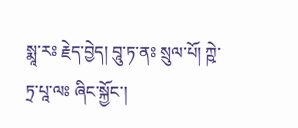སྨཱ་རཿ རྗེད་བྱེད། བཱུ་ཏ་ནཿ སྲུལ་པོ། ཀྵེ་ཏྲ་པཱ་ལཿ ཞིང་སྐྱོང་།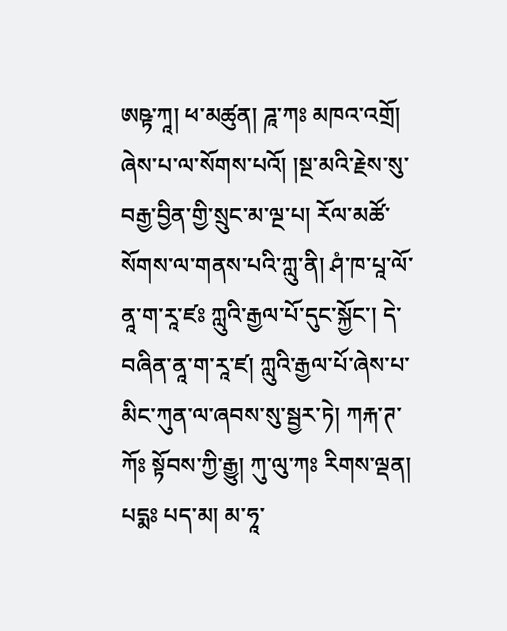ཨཥྟ་ཀཱ། ཕ་མཚུན། ཌཱ་ཀཿ མཁའ་འགྲོ། ཞེས་པ་ལ་སོགས་པའོ། །སྔ་མའི་རྗེས་སུ་བརྒྱ་བྱིན་གྱི་སྲུང་མ་ལྔ་པ། རོལ་མཚོ་སོགས་ལ་གནས་པའི་ཀླུ་ནི། ཤཾ་ཁ་པཱ་ལོ་ནཱ་ག་རཱ་ཛཿ ཀླུའི་རྒྱལ་པོ་དུང་སྐྱོང་། དེ་བཞིན་ནཱ་ག་རཱ་ཛ། ཀླུའི་རྒྱལ་པོ་ཞེས་པ་མིང་ཀུན་ལ་ཞབས་སུ་སྦྱར་ཏེ། ཀརྐ་ཊ་ཀོཿ སྟོབས་ཀྱི་རྒྱུ། ཀུ་ལུ་ཀཿ རིགས་ལྡན། པདྨཿ པད་མ། མ་ཧཱ་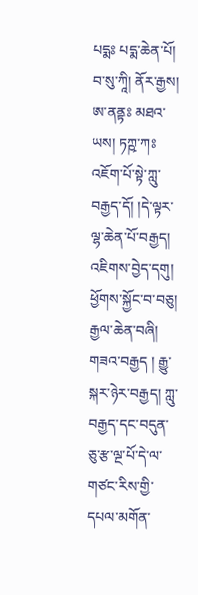པདྨཿ པདྨ་ཆེན་པོ། བ་སུ་ཀཱི། ནོར་རྒྱས། ཨ་ནནྟཿ མཐའ་ཡས། ཏཀྵ་ཀཿ འཇོག་པོ་སྟེ་ཀླུ་བརྒྱད་དོ། །དེ་ལྟར་ལྷ་ཆེན་པོ་བརྒྱད། འཇིགས་བྱེད་དགུ། ཕྱོགས་སྐྱོང་བ་བཅུ། རྒྱལ་ཆེན་བཞི། གཟའ་བརྒྱད ། རྒྱུ་སྐར་ཉེར་བརྒྱད། ཀླུ་བརྒྱད་དང་བདུན་ཅུ་རྩ་ལྔ་པོ་དེ་ལ་གཙང་རིས་གྱི་དཔལ་མགོན་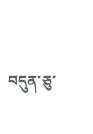བདུན་ཅུ་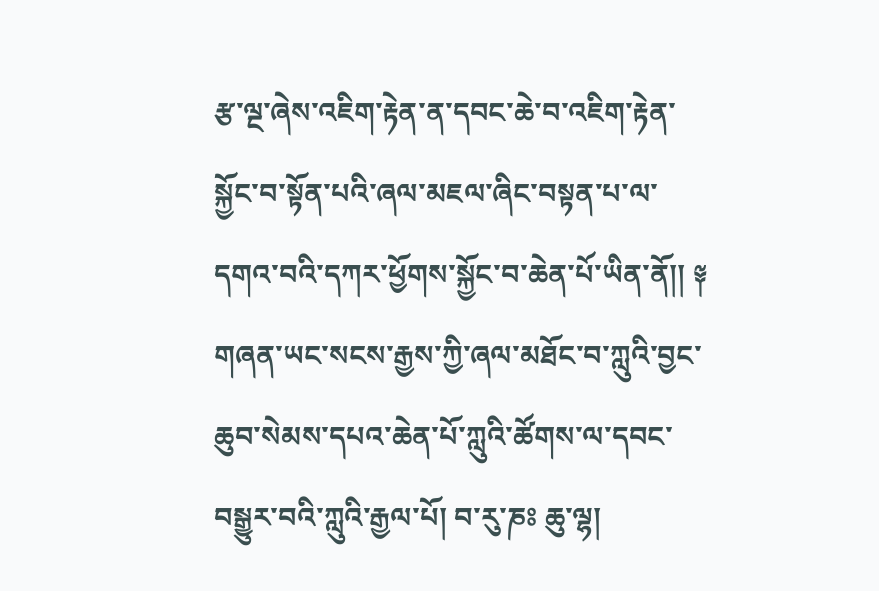རྩ་ལྔ་ཞེས་འཇིག་རྟེན་ན་དབང་ཆེ་བ་འཇིག་རྟེན་སྐྱོང་བ་སྟོན་པའི་ཞལ་མཇལ་ཞིང་བསྟན་པ་ལ་དགའ་བའི་དཀར་ཕྱོགས་སྐྱོང་བ་ཆེན་པོ་ཡིན་ནོ།། ༈ གཞན་ཡང་སངས་རྒྱས་ཀྱི་ཞལ་མཐོང་བ་ཀླུའི་བྱང་ཆུབ་སེམས་དཔའ་ཆེན་པོ་ཀླུའི་ཚོགས་ལ་དབང་བསྒྱུར་བའི་ཀླུའི་རྒྱལ་པོ། བ་རུ་ཎཿ ཆུ་ལྷ།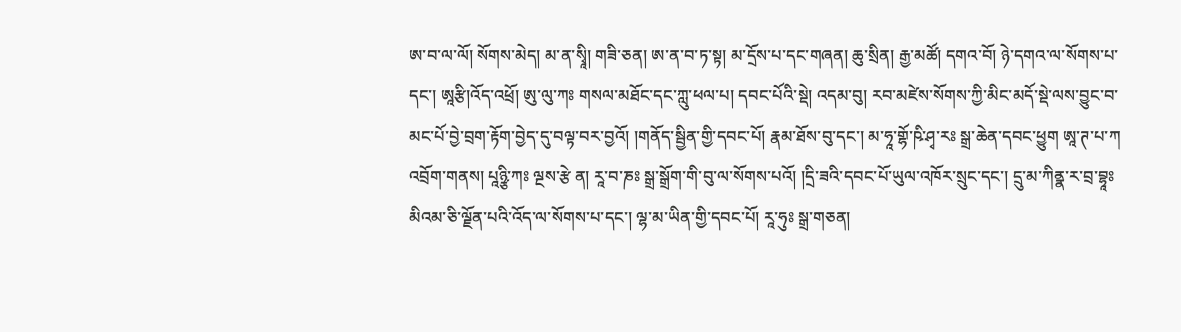ཨ་བ་ལ་ལོ། སོགས་མེད། མ་ན་སྭཱི། གཟི་ཅན། ཨ་ན་བ་ཏ་སྟ། མ་དྲོས་པ་དང་གཞན། ཆུ་སྲིན། རྒྱ་མཚོ། དགའ་བོ། ཉེ་དགའ་ལ་སོགས་པ་དང་། ཨཱརྩི།འོད་འཕྲོ། ཨུ་ལུ་ཀཿ གསལ་མཐོང་དང་ཀླུ་ཕལ་པ། དབང་པོའི་སྡེ། འདམ་བུ། རབ་མཛེས་སོགས་ཀྱི་མིང་མདོ་སྡེ་ལས་བྱུང་བ་མང་པོ་བྱེ་བྲག་རྟོག་བྱེད་དུ་བལྟ་བར་བྱའོ། །གནོད་སྦྱིན་གྱི་དབང་པོ། རྣམ་ཐོས་བུ་དང་། མ་ཧཱ་གྷོ་ཥི་ཤྭ་རཿ སྒྲ་ཆེན་དབང་ཕྱུག ཨཱ་ཊ་པ་ཀ འབྲོག་གནས། པཱཉྩི་ཀཿ ལྔས་རྩེ ན། རཱ་བ་ཎཿ སྒྲ་སྒྲོག་གི་བུ་ལ་སོགས་པའོ། །དྲི་ཟའི་དབང་པོ་ཡུལ་འཁོར་སྲུང་དང་། དྲུ་མ་ཀིནྣ་ར་བྲ་བྷཱཿ མིའམ་ཅི་ལྗོན་པའི་འོད་ལ་སོགས་པ་དང་། ལྷ་མ་ཡིན་གྱི་དབང་པོ། རཱ་ཧུཿ སྒྲ་གཅན།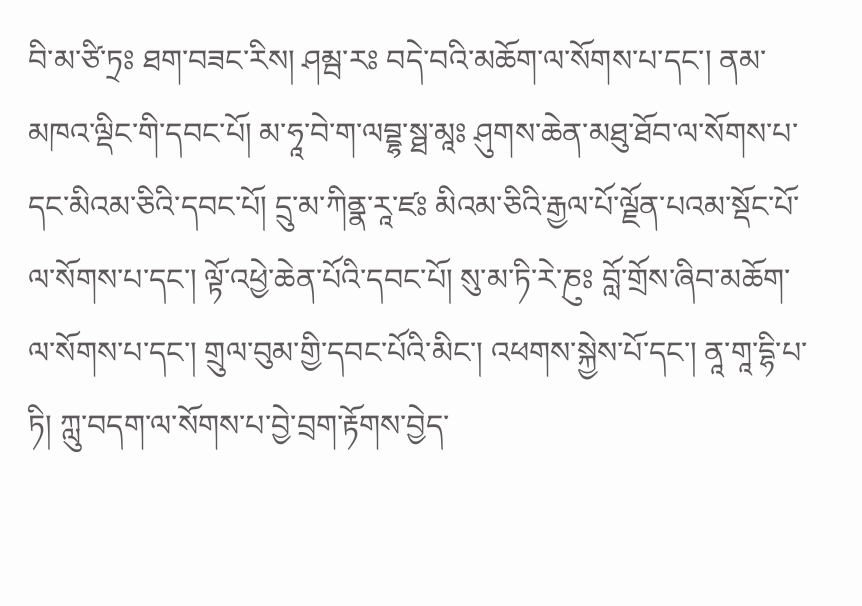བི་མ་ཙི་ཏྲཿ ཐག་བཟང་རིས། ཤམྦ་རཿ བདེ་བའི་མཆོག་ལ་སོགས་པ་དང་། ནམ་མཁའ་ལྡིང་གི་དབང་པོ། མ་ཧཱ་བེ་ག་ལབྡྷ་སྠ་མཱཿ ཤུགས་ཆེན་མཐུ་ཐོབ་ལ་སོགས་པ་དང་མིའམ་ཅིའི་དབང་པོ། དྲུ་མ་ཀིནྣ་རཱ་ཛཿ མིའམ་ཅིའི་རྒྱལ་པོ་ལྗོན་པའམ་སྡོང་པོ་ལ་སོགས་པ་དང་། ལྟོ་འཕྱེ་ཆེན་པོའི་དབང་པོ། སུ་མ་ཏི་རེ་ཎུཿ བློ་གྲོས་ཞིབ་མཆོག་ལ་སོགས་པ་དང་། གྲུལ་བུམ་གྱི་དབང་པོའི་མིང་། འཕགས་སྐྱེས་པོ་དང་། ནཱ་གཱ་དྷི་པ་ཏི། ཀླུ་བདག་ལ་སོགས་པ་བྱེ་བྲག་རྟོགས་བྱེད་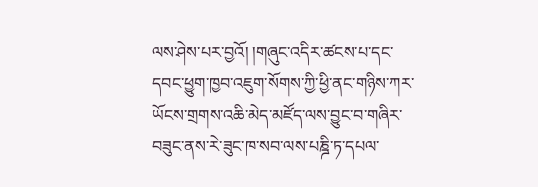ལས་ཤེས་པར་བྱའོ། །གཞུང་འདིར་ཚངས་པ་དང་དབང་ཕྱུག་ཁྱབ་འཇུག་སོགས་ཀྱི་ཕྱི་ནང་གཉིས་ཀར་ཡོངས་གྲགས་འཆི་མེད་མཛོད་ལས་བྱུང་བ་གཞིར་བཟུང་ནས་རེ་ཟུང་ཁ་སབ་ལས་པཎྜི་ཏ་དཔལ་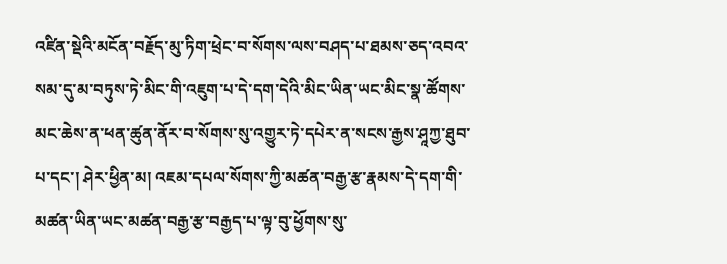འཛིན་སྡེའི་མངོན་བརྗོད་མུ་ཏིག་ཕྲེང་བ་སོགས་ལས་བཤད་པ་ཐམས་ཅད་འབའ་སམ་དུ་མ་བཏུས་ཏེ་མིང་གི་འཇུག་པ་དེ་དག་དེའི་མིང་ཡིན་ཡང་མིང་སྣ་ཚོགས་མང་ཆེས་ན་ཕན་ཚུན་ནོར་བ་སོགས་སུ་འགྱུར་ཏེ་དཔེར་ན་སངས་རྒྱས་ཤཱཀྱ་ཐུབ་པ་དང་། ཤེར་ཕྱིན་མ། འཇམ་དཔལ་སོགས་ཀྱི་མཚན་བརྒྱ་རྩ་རྣམས་དེ་དག་གི་མཚན་ཡིན་ཡང་མཚན་བརྒྱ་རྩ་བརྒྱད་པ་ལྟ་བུ་ཕྱོགས་སུ་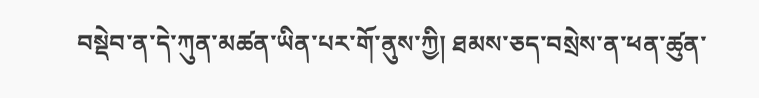བསྡེབ་ན་དེ་ཀུན་མཚན་ཡིན་པར་གོ་ནུས་ཀྱི། ཐམས་ཅད་བསྲེས་ན་ཕན་ཚུན་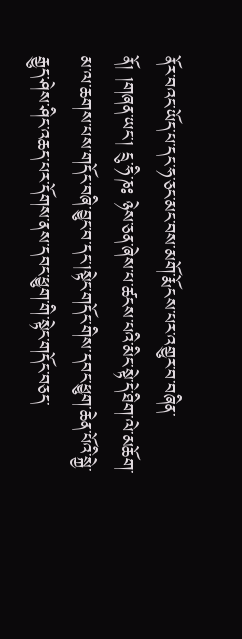ནོར་བའང་ཡོད་པ་དང་ཧ་ཅང་མང་བས་མགོ་རྨོངས་པར་འགྱུར་བ་བཞིན་ནོ། །གཞན་ཡང་། དྲུ་ཧི་ཎཿ ཉེས་ཅན་ཞེས་པ་ཚངས་པའི་མིང་སྟེ་དེ་ཐིག་ལེ་མཆོག་མ་ལ་ཆགས་པས་གདོང་བཞི་བྱུང་བ་དང་།སྟེང་གདོང་གིས་དབང་ཕྱུག་ཆེན་པོའི་སྐྱེ་རྒྱུད་ཤེས་ཤིང་འཆད་པར་དོགས་ནས་དབང་ཕྱུག་གི་སྟེང་གདོང་བཅད་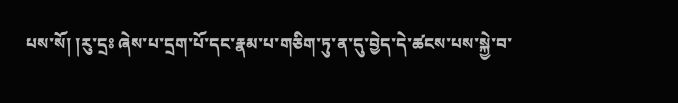པས་སོ། །རུ་དྲཿ ཞེས་པ་དྲག་པོ་དང་རྣམ་པ་གཅིག་ཏུ་ན་དུ་བྱེད་དེ་ཚངས་པས་སྐྱེ་བ་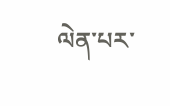ལེན་པར་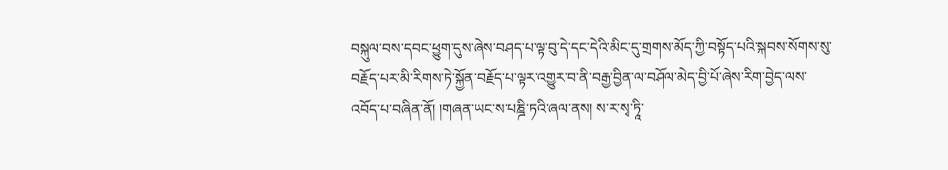བསྐུལ་བས་དབང་ཕྱུག་དུས་ཞེས་བཤད་པ་ལྟ་བུ་དེ་དང་དེའི་མིང་དུ་གྲགས་མོད་ཀྱི་བསྟོད་པའི་སྐབས་སོགས་སུ་བརྗོད་པར་མི་རིགས་ཏེ་སྐྱོན་བརྗོད་པ་ལྟར་འགྱུར་བ་ནི་བརྒྱ་བྱིན་ལ་བཤོལ་མེད་བྱི་པོ་ཞེས་རིག་བྱེད་ལས་འབོད་པ་བཞིན་ནོ། །གཞན་ཡང་ས་པཎྜི་ཏའི་ཞལ་ནས། ས་ར་སྭ་ཏཱི་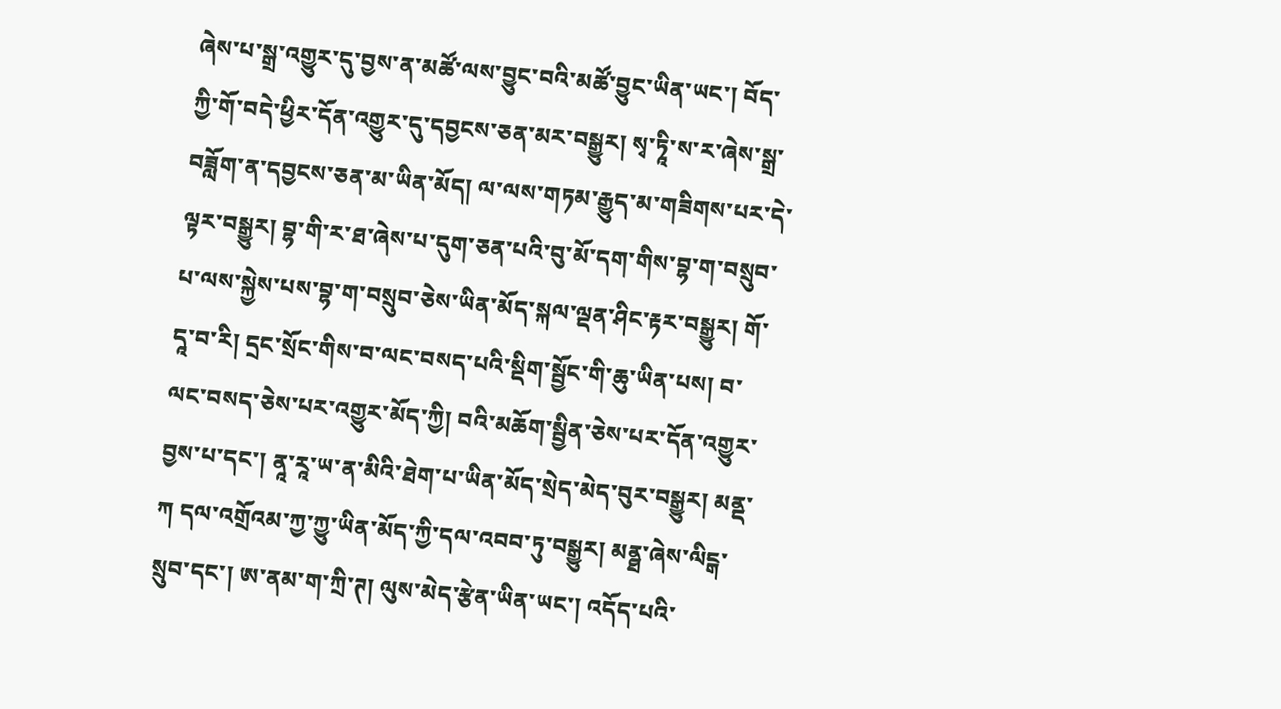ཞེས་པ་སྒྲ་འགྱུར་དུ་བྱས་ན་མཚོ་ལས་བྱུང་བའི་མཚོ་བྱུང་ཡིན་ཡང་། བོད་ཀྱི་གོ་བདེ་ཕྱིར་དོན་འགྱུར་དུ་དབྱངས་ཅན་མར་བསྒྱུར། སྭ་ཏཱི་ས་ར་ཞེས་སྒྲ་བཟློག་ན་དབྱངས་ཅན་མ་ཡིན་མོད། ལ་ལས་གཏམ་རྒྱུད་མ་གཟིགས་པར་དེ་ལྟར་བསྒྱུར། བྷ་གི་ར་ཐ་ཞེས་པ་དུག་ཅན་པའི་བུ་མོ་དག་གིས་བྷ་ག་བསྲུབ་པ་ལས་སྐྱེས་པས་བྷ་ག་བསྲུབ་ཅེས་ཡིན་མོད་སྐལ་ལྡན་ཤིང་རྟར་བསྒྱུར། གོ་དཱ་བ་རི། དྲང་སྲོང་གིས་བ་ལང་བསད་པའི་སྡིག་སྦྱོང་གི་ཆུ་ཡིན་པས། བ་ལང་བསད་ཅེས་པར་འགྱུར་མོད་ཀྱི། བའི་མཆོག་སྦྱིན་ཅེས་པར་དོན་འགྱུར་བྱས་པ་དང་། ནཱ་རཱ་ཡ་ན་མིའི་ཐེག་པ་ཡིན་མོད་སྲེད་མེད་བུར་བསྒྱུར། མནྡ་ཀ དལ་འགྲོའམ་ཀྱ་ཀྱུ་ཡིན་མོད་ཀྱི་དལ་འབབ་ཏུ་བསྒྱུར། མནྠ་ཞེས་ལིངྒ་སྲུབ་དང་། ཨ་ནམ་ག་ཀྲི་ཊ། ལུས་མེད་རྩེན་ཡིན་ཡང་། འདོད་པའི་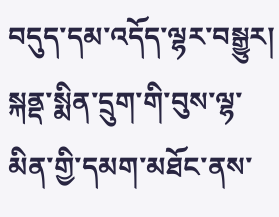བདུད་དམ་འདོད་ལྷར་བསྒྱུར། སྐནྡ་སྨིན་དྲུག་གི་བུས་ལྷ་མིན་གྱི་དམག་མཐོང་ནས་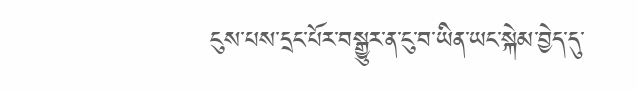ངུས་པས་དྲང་པོར་བསྒྱུར་ན་ངུ་བ་ཡིན་ཡང་སྐེམ་བྱེད་དུ་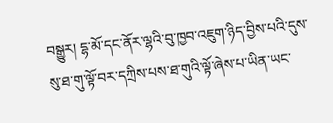བསྒྱུར། དྷ་མོ་དང་ནོར་ལྷའི་བུ་ཁྱབ་འཇུག་ཉིད་བྱིས་པའི་དུས་སུ་ཐ་གུ་ལྟོ་བར་དཀྲིས་པས་ཐ་གུའི་ལྟོ་ཞེས་པ་ཡིན་ཡང་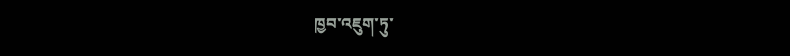ཁྱབ་འཇུག་ཏུ་